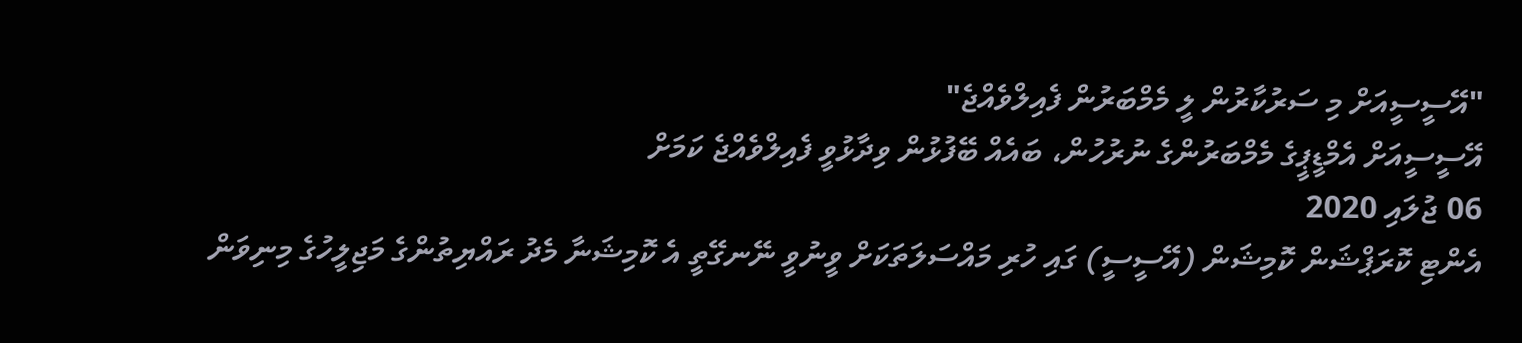"އޭސީސީއަށް މި ސަރުކާރުން ލީ މެމްބަރުން ފެއިލްވެއްޖެ"
އޭސީސީއަށް އެމްޑީޕީގެ މެމްބަރުންގެ ނުރުހުން، ބައެއް ބޭފުޅުން ވިދާޅުވީ ފެއިލްވެއްޖެ ކަމަށް
06 ޖުލައި 2020
އެންޓި ކޮރަޕްޝަން ކޮމިޝަން (އޭސީސީ) ގައި ހުރި މައްސަލަތަކަށް ވީނުވީ ނޭނގޭތީ އެ ކޮމިޝަނާ މެދު ރައްޔިތުންގެ މަޖިލީހުގެ މިނިވަން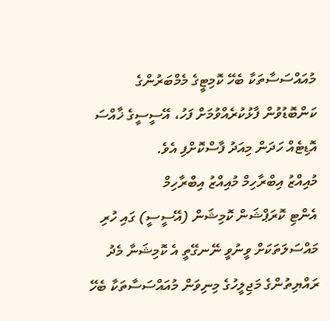މުއައްސަސާތަކާ ބެހޭ ކޮމިޓީގެ މެމްބަރުންގެ ކަންބޮޑުވުން ފާޅުކުރެއްވުމަށް ފަހު، އޭސީސީގެ ޚާއްސަ އޮޑިޓެއް ހަދަން މިއަދު ފާސްކޮށްފި އެވެ.
މުއިއްޒު އިބްރާހިމް މުއިއްޒު އިބްރާހިމް
އެންޓި ކޮރަޕްޝަން ކޮމިޝަން (އޭސީސީ) ގައި ހުރި މައްސަލަތަކަށް ވީނުވީ ނޭނގޭތީ އެ ކޮމިޝަނާ މެދު ރައްޔިތުންގެ މަޖިލީހުގެ މިނިވަން މުއައްސަސާތަކާ ބެހޭ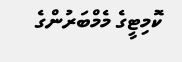ކޮމިޓީގެ މެމްބަރުންގެ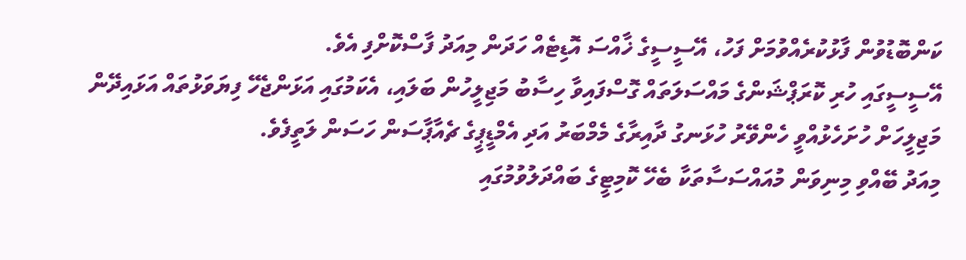ކަންބޮޑުވުން ފާޅުކުރެއްވުމަށް ފަހު، އޭސީސީގެ ޚާއްސަ އޮޑިޓެއް ހަދަން މިއަދު ފާސްކޮށްފި އެވެ.
އޭސީސީގައި ހުރި ކޮރަޕްޝަންގެ މައްސަލަތައް ގޮސްފައިވާ ހިސާބު މަޖިލީހުން ބަލައި، އެކަމުގައި އަޅަންޖެހޭ ފިޔަވަޅުތައް އަޅައިދޭން މަޖިލީހަށް ހުށަހެޅުއްވީ ހެންވޭރު ހުޅަނގު ދާއިރާގެ މެމްބަރު އަދި އެމްޑީޕީގެ ޗެއާޕާސަން ހަސަން ލަތީފެވެ.
މިއަދު ބޭއްވި މިނިވަން މުއައްސަސާތަކާ ބެހޭ ކޮމިޓީގެ ބައްދަލުވުމުގައި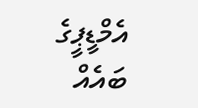އެމްޑީޕީގެ ބައެއް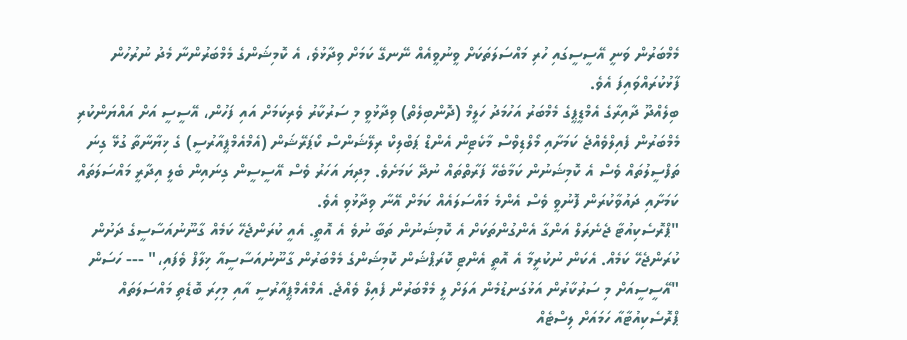މެމްބަރުން ވަނީ އޭސީސީގައި ހުރި މައްސަލަތަކަށް ވީނުވީއެއް ނޭނގޭ ކަމަށް ވިދާޅުވެ، އެ ކޮމިޝަންގެ މެމްބަރުންނާ މެދު ނުރުހުން ފާޅުކުރައްވައިފަ އެވެ.
ބިލެއްދޫ ދާއިރާގެ އެމްޑީޕީގެ މެމްބަރު އަހުމަދު ހަލީމް (ދޮންބިލެތް) ވިދާޅުވީ މި ސަރުކާރު ވެރިކަމަށް އައި ފަހުން، އޭސީސީ އަށް އައްޔަންކުރި މެމްބަރުން ފެއިލްވެއްޖެ ކަމަށާއި މޯލްޑިވްސް މާކެޓިން އެންޑް ޕަބްލިކް ރިލޭޝަންސް ކޯޕަރޭޝަން (އެމްއެމްޕީއާރުސީ) ގެ ޚިޔާނާތާ ގުޅޭ ގިނަ ތަފްސީލުތައް ވެސް އެ ކޮމިޝަނުން ކަމާބެހޭ ފަރާތްތައް ނުދޭ ކަމަށެވެ. މިދިޔަ އަހަރު ވެސް އޭސީސީން ގިނައިން ބެލީ އިދާރީ މައްސަލަތައް ކަމަށާއި ދައުވާކުރަން ފޮނުވީ ވެސް އެންމެ މައްސަލައެއް ކަމަށް އޭނާ ވިދާޅުވި އެވެ.
"ޕްރޮސެކިއުޓާ ޖެނެރަލް އަންގާ އެންގުންތަކަށް އެ ކޮމިޝަނުން ތަބާ ނުވެ އެ އޮތީ. އެއީ ކުރަންޖެހޭ ކަމެއް ގާނޫނުއަސާސީގެ ދަށުން ކުރަންޖެހޭ ކަމެއް. އެކަން ނުކުރީމާ އެ އޮތީ އެންޓި ކޮރަޕްޝަން ކޮމިޝަންގެ މެމްބަރުން ގާނޫނުއަސާސީއާ ޚިލާފް ވެފައި،" --- ހަސަން
"އޭސީސީއަށް މި ސަރުކާރުން އަޅުގަނޑުމެން އަލަށް ލީ މެމްބަރުން ފެއިލް ވެއްޖެ. އެމްއެމްޕީއާރުސީ އާއި މިހިރަ ބޮޑެތި މައްސަލަތައް ޕްރޮސެކިއުޓާއާ ހަމައަށް ލިސްޓެއް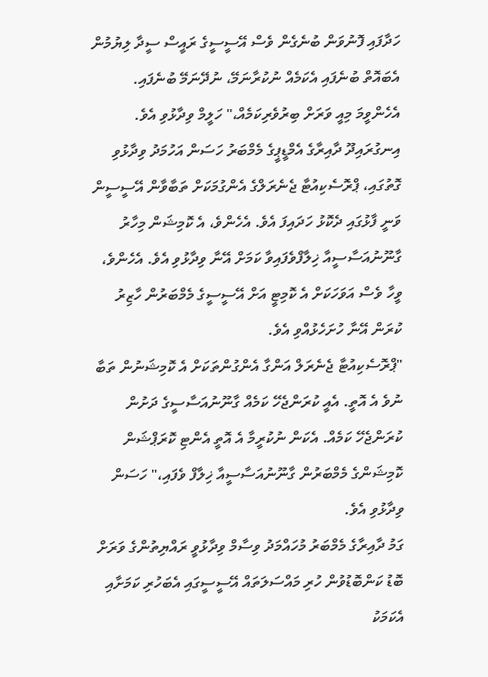ހަދާފައި ފޮނުވަން ބުނެގެން ވެސް އޭސީސީގެ ރައީސް ސީދާ ލިޔުމުން އެބައޮތް ބުނެފައި އެކަމެއް ނުކުރާނަމޭ، ނުދޭނަމޭ ބުނެފައި. އެހެންވީމަ މިއީ ވަރަށް ބިރުވެރިކަމެއް،" ހަލީމް ވިދާޅުވި އެވެ.
އިނގުރައިދޫ ދާއިރާގެ އެމްޑީޕީގެ މެމްބަރު ހަސަން އަހުމަދު ވިދާޅުވި ގޮތުގައި، ޕްރޮސެކިއުޓާ ޖެނެރަލްގެ އެންގުމަކަށް ތަބާވާން އޭސީސީން ވަނީ ފާޅުގައި ދެކޮޅު ހަދައިފަ އެވެ. އެހެންވެ، އެ ކޮމިޝަން މިހާރު ގާނޫނުއަސާސީއާ ޚިލާފްވެފައިވާ ކަމަށް އޭނާ ވިދާޅުވި އެވެ. އެހެންވެ، ވީހާ ވެސް އަވަހަކަށް އެ ކޮމިޓީ އަށް އޭސީސީގެ މެމްބަރުން ހާޒިރު ކުރަން އޭނާ ހުށަހެޅުއްވި އެވެ.
"ޕްރޮސެކިއުޓާ ޖެނެރަލް އަންގާ އެންގުންތަކަށް އެ ކޮމިޝަނުން ތަބާ ނުވެ އެ އޮތީ. އެއީ ކުރަންޖެހޭ ކަމެއް ގާނޫނުއަސާސީގެ ދަށުން ކުރަންޖެހޭ ކަމެއް. އެކަން ނުކުރީމާ އެ އޮތީ އެންޓި ކޮރަޕްޝަން ކޮމިޝަންގެ މެމްބަރުން ގާނޫނުއަސާސީއާ ޚިލާފް ވެފައި،" ހަސަން ވިދާޅުވި އެވެ.
ގަމު ދާއިރާގެ މެމްބަރު މުހައްމަދު ވިސާމް ވިދާޅުވީ ރައްޔިތުންގެ ވަރަށް ބޮޑު ކަންބޮޑުވުން ހުރި މައްސަލަތައް އޭސީސީގައި އެބަހުރި ކަމަށާއި އެކަމަކު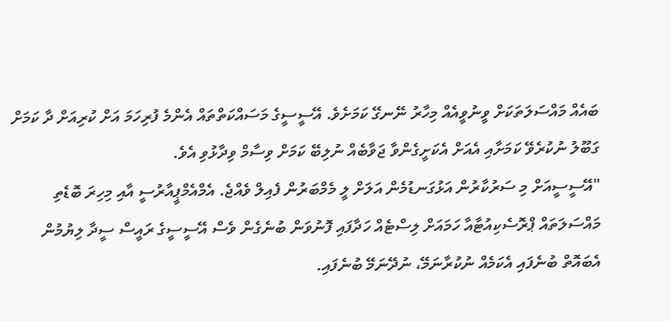ބައެއް މައްސަލަތަކަށް ވީނުވީއެއް މިހާރު ނޭނގޭ ކަމަށެވެ. އޭސީސީގެ މަސައްކަތްތައް އެންމެ ފުރިހަމަ އަށް ކުރިއަށް ދާ ކަމަށް ގަބޫލު ނުކުރެވޭ ކަމަށާއި އެއަށް އެކަށީގެންވާ ޖަވާބެއް ނުލިބޭ ކަމަށް ވިސާމް ވިދާޅުވި އެވެ.
"އޭސީސީއަށް މި ސަރުކާރުން އަޅުގަނޑުމެން އަލަށް ލީ މެމްބަރުން ފެއިލް ވެއްޖެ. އެމްއެމްޕީއާރުސީ އާއި މިހިރަ ބޮޑެތި މައްސަލަތައް ޕްރޮސެކިއުޓާއާ ހަމައަށް ލިސްޓެއް ހަދާފައި ފޮނުވަން ބުނެގެން ވެސް އޭސީސީގެ ރައީސް ސީދާ ލިޔުމުން އެބައޮތް ބުނެފައި އެކަމެއް ނުކުރާނަމޭ، ނުދޭނަމޭ ބުނެފައި.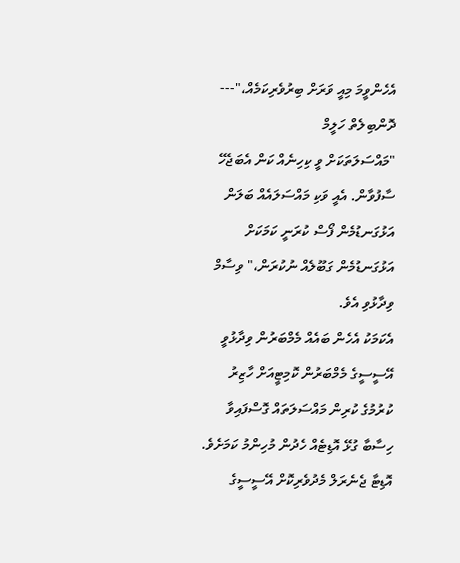އެހެންވީމަ މިއީ ވަރަށް ބިރުވެރިކަމެއް،"--- ދޮންބިލެތް ހަލީމް
"މައްސަލަތަކަށް ވީ ކިހިނެއް ކަން އެބަޖެހޭ ސާފުވާން. އެއީ ވަކި މައްސަލައެއް ބަލަން އަޅުގަނޑުމެން ފޯސް ކުރަނީ ކަމަކަށް އަޅުގަނޑުމެން ގަބޫލެއް ނުކުރަން،" ވިސާމް ވިދާޅުވި އެވެ.
އެކަމަކު އެހެން ބައެއް މެމްބަރުން ވިދާޅުވީ އޭސީސީގެ މެމްބަރުން ކޮމިޓީއަށް ހާޒިރު ކުރުމުގެ ކުރިން މައްސަލަތައް ގޮސްފައިވާ ހިސާބާ ގުޅޭ އޮޑިޓެއް ހެދުން މުހިންމު ކަމަށެވެ.
އޮޑިޓާ ޖެނެރަލް މެދުވެރިކޮށް އޭސީސީގެ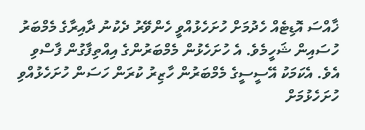ޚާއްސަ އޮޑިޓެއް ހެދުމަށް ހުށަހެޅުއްވީ ހެންވޭރު ދެކުނު ދާއިރާގެ މެމްބަރު ހުސައިން ޝަހީމެވެ. އެ ހުށަހެޅުން މެމްބަރުންގެ އިއްތިފާގުން ފާސްވި އެވެ. އެކަމަކު އޭސީސީގެ މެމްބަރުން ހާޒިރު ކުރަން ހަސަން ހުށަހެޅުއްވި ހުށަހެޅުމަށް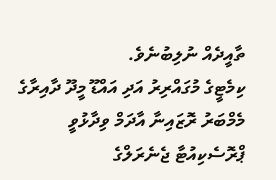ތާއީދެއް ނުލިބުނެވެ.
ކިމެޓީގެ މުގައްރިރު އަދި އައްޑޫ މީދޫ ދާއިރާގެ މެމްބަރު ރޮޒައިނާ އާދަމް ވިދާޅުވީ ޕްރޮސެކިއުޓާ ޖެނެރަލްގެ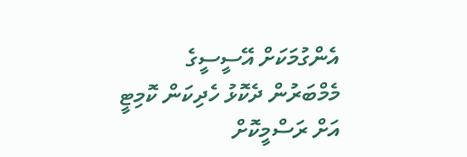އެންގުމަކަށް އޭސީސީގެ މެމްބަރުން ދެކޮޅު ހެދިކަން ކޮމިޓީ އަށް ރަސްމީކޮށް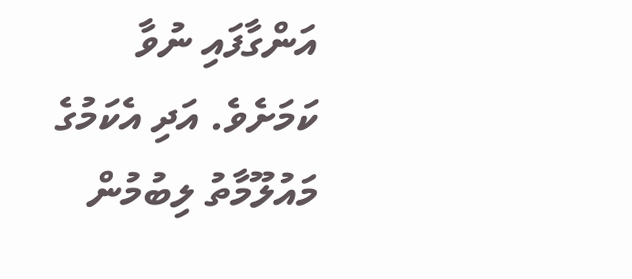އަންގާފައި ނުވާ ކަމަށެވެ. އަދި އެކަމުގެ މައުލޫމާތު ލިބުމުން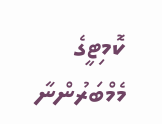ކޮމިޓީގެ މެމްބަރުންނާ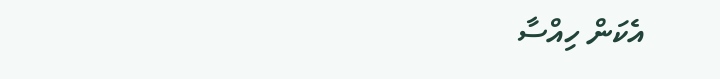އެކަން ހިއްސާ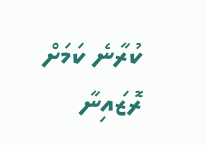ކުރާނެ ކަމަށް ރޮޒައިނާ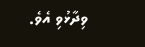ވިދާޅުވި އެވެ.